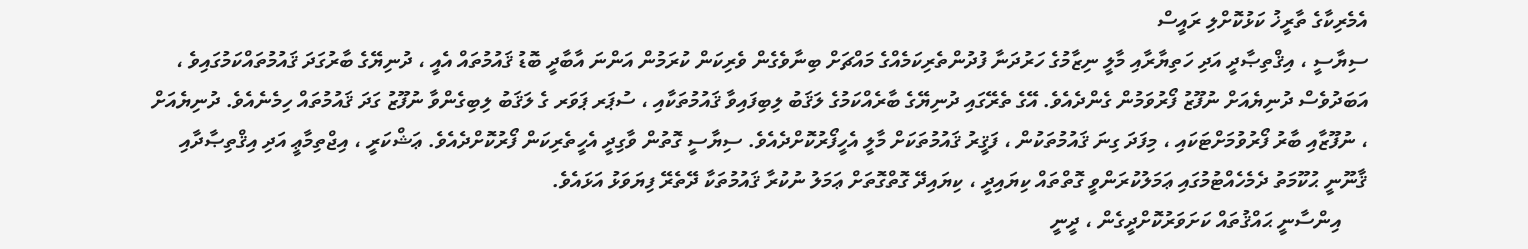އެމެރިކާގެ ތާރީޚު ކަޅުކޮށްލި ރައީސް
ސިޔާސީ ، އިޤްތިޞާދީ އަދި ހަތިޔާރާއި މާލީ ނިޒާމުގެ ހަރުދަނާ ފުދުންތެރިކަމެއްގެ މައްޗަށް ބިނާވެގެން ވެރިކަން ކުރަމުން އަންނަ އާބާދީ ބޮޑު ޤައުމުތައް އެއީ ، ދުނިޔޭގެ ބާރުގަދަ ޤައުމުތައްކަމުގައިވެ ، އަބަދުވެސް ދުނިޔެއަށް ނުފޫޒު ފޯރުވަމުން ގެންދެއެވެ. އޭގެ ތެރޭގައި ދުނިޔޭގެ ބާރެއްކަމުގެ ލަޤަބު ލިބިފައިވާ ޤައުމުތަކާއި ، ސުޕަރ ޕަވަރ ގެ ލަޤަބު ލިބިގެންވާ ނުފޫޒު ގަދަ ޤައުމުތައް ހިމެނެއެވެ. ދުނިޔެއަށް ، ނުފޫޒާއި ބާރު ފޯރުވުމަށްޓަކައި ، މިފަދަ ގިނަ ޤައުމުތަކުން ، ފަޤީރު ޤައުމުތަކަށް މާލީ އެހީފޯރުކޮށްދެއެވެ. ސިޔާސީ ގޮތުން ވާގިދީ އެހީތެރިކަން ފޯރުކޮށްދެއެވެ. ޢަޝްކަރީ ، އިޖްތިމާޢީ އަދި އިޤްތިޞާދާއި ޤާނޫނީ ޙުކޫމަތު ދެމެހެއްޓުމުގައި ޢަމަލުކުރަންވީ ގޮތްތައް ކިޔައިދީ ، ކިޔައިދޭ ގޮތްގޮތަށް ޢަމަލު ނުކުރާ ޤައުމުތަކާ ދޭތެރޭ ފިޔަވަޅު އަޅައެވެ.
     އިންސާނީ ޙައްޤުތައް ކަށަވަރުކޮށްދީގެން ، ދީނީ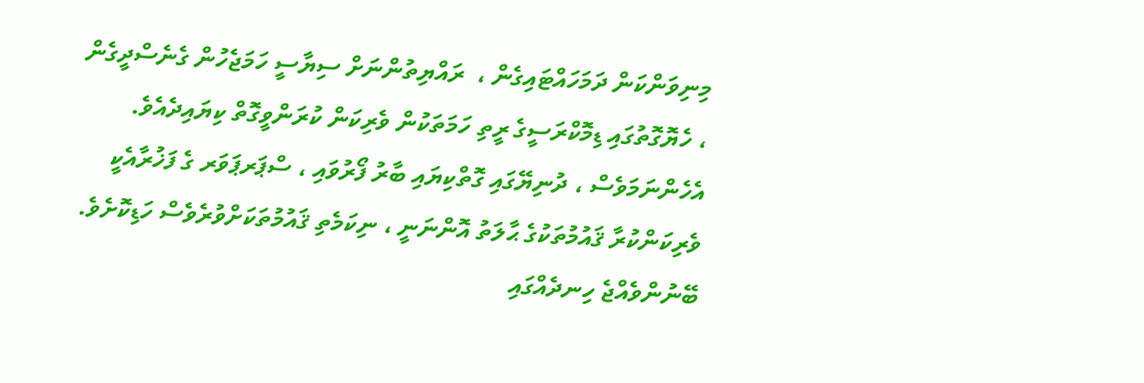މިނިވަންކަން ދަމަހައްޓައިގެން ،  ރައްޔިތުންނަށް ސިޔާސީ ހަމަޖެހުން ގެނެސްދީގެން ، ހެޔޮގޮތުގައި ޑިމޮކްރަސީގެ ރީތި ހަމަތަކުން ވެރިކަން ކުރަންވީގޮތް ކިޔައިދެއެވެ. އެހެންނަމަވެސް ، ދުނިޔޭގައި ގޮތްކިޔައި ބާރު ފޯރުވައި ، ސްޕަރޕަވަރ ގެ ފަޚުރާއެކީ ވެރިކަންކުރާ ޤައުމުތަކުގެ ޙާލަތު އޮންނަނީ ، ނިކަމެތި ޤައުމުތަކަށްވުރެވެސް ހަޑިކޮށެވެ. ބޭނުންވެއްޖެ ހިނދެއްގައި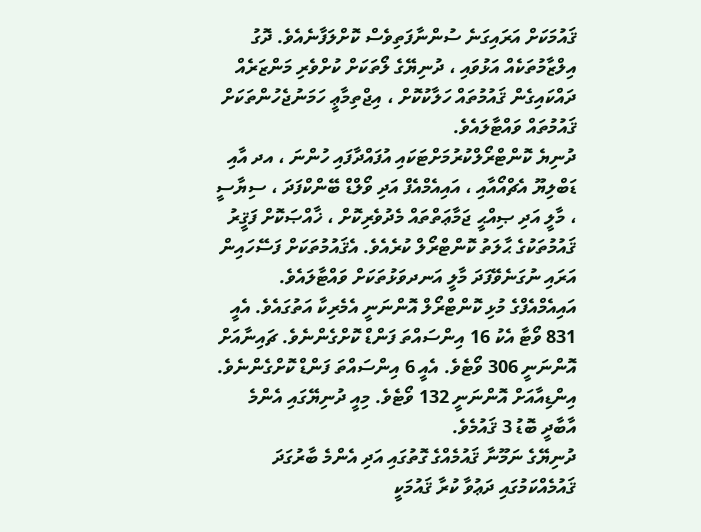ޤައުމަކަށް އަރައިގަނެ ސުންނާފަތިވެސް ކޮށްލަފާނެއެވެ. ދޮގު އިލްޒާމުތަކެއް އަޅުވައި ، ދުނިޔޭގެ ލޯތަކަށް ކުށްވެރި މަންޒަރެއް ދައްކައިގެން ޤައުމުތައް ހަލާކުކޮށް ، އިޖްތިމާޢީ ހަމަނުޖެހުންތަކަށް ޤައުމުތައް ވައްޓާލައެވެ.
ދުނިޔެ ކޮންޓްރޯލްކުރުމަށްޓަކައި އުފައްދާފައި ހުންނަ ، އދ އާއި ޑަބްލިޔޫ އެޗްއޯއާއި ، އައިއެމްއެފް އަދި ވޯލްޑް ބޭންކްފަދަ ، ސިޔާސީ ، މާލީ އަދި ޞިއްޙީ ޖަމާޢަތްތައް މެދުވެރިކޮށް ، ޚާއްޞަކޮށް ފަޤީރު ޤައުމުތަކުގެ ޙާލަތު ކޮންޓްރޯލް ކުރެއެވެ. އެޤައުމުތަކަށް ފަސޭހައިން އަރައި ނުގަނެވޭފަދަ މާލީ އަނދވަޅުތަކަށް ވައްޓާލައެވެ.  އައިއެމްއެފްގެ މުޅި ކޮންޓްރޯލް އޮންނަނީ އެމެރިކާ އަތުގައެވެ. އެއީ 831 ވޯޓާ އެކު 16 އިންސައްތަ ފަންޑް ކޮށްގެންނެވެ. ޗައިނާއަށް އޮންނަނީ 306 ވޯޓެވެ. އެއީ 6 އިންސައްތަ ފަންޑް ކޮށްގެންނެވެ. އިންޑިއާއަށް އޮންނަނީ 132 ވޯޓެވެ. މިއީ ދުނިޔޭގައި އެންމެ އާބާދީ ބޮޑު 3 ޤައުމެވެ.
ދުނިޔޭގެ ނަމޫނާ ޤައުމެއްގެ ގޮތުގައި އަދި އެންމެ ބާރުގަދަ ޤައުމެއްކަމުގައި ދަޢުވާ ކުރާ ޤައުމަކީ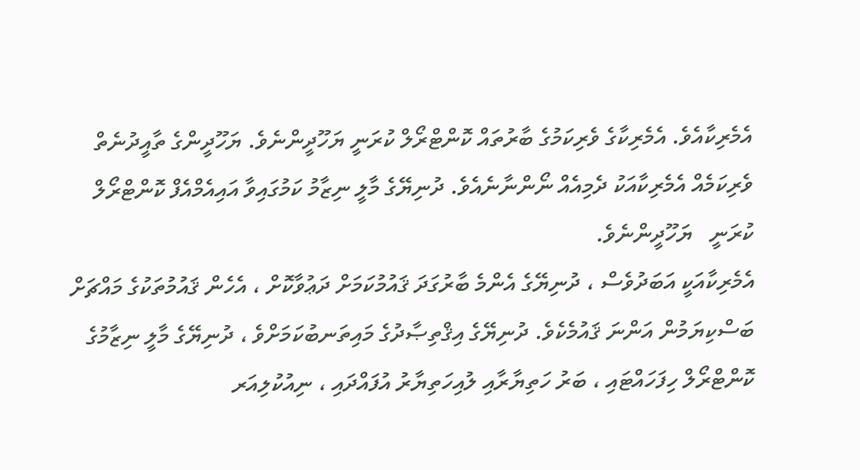އެމެރިކާއެވެ. އެމެރިކާގެ ވެރިކަމުގެ ބާރުތައް ކޮންޓްރޯލް ކުރަނީ ޔަހޫދީންނެވެ. ޔަހޫދީންގެ ތާއީދުނެތް ވެރިކަމެއް އެމެރިކާއަކު ދެމިއެއް ނޯންނާނެއެވެ. ދުނިޔޭގެ މާލީ ނިޒާމު ކަމުގައިވާ އައިއެމްއެފް ކޮންޓްރޯލް ކުރަނީ   ޔަހޫދީންނެވެ.
އެމެރިކާއަކީ އަބަދުވެސް ، ދުނިޔޭގެ އެންމެ ބާރުގަދަ ޤައުމުކަމަށް ދަޢުވާކޮށް ، އެހެން ޤައުމުތަކުގެ މައްޗަށް ބަސްކިޔަމުން އަންނަ ޤައުމެކެވެ. ދުނިޔޭގެ އިޤްތިޞާދުގެ މައިތަނބުކަމަށްވެ ، ދުނިޔޭގެ މާލީ ނިޒާމުގެ ކޮންޓްރޯލް ހިފަހައްޓައި ، ބަރު ހަތިޔާރާއި ލުއިހަތިޔާރު އުފައްދައި ، ނިއުކުލިއަރ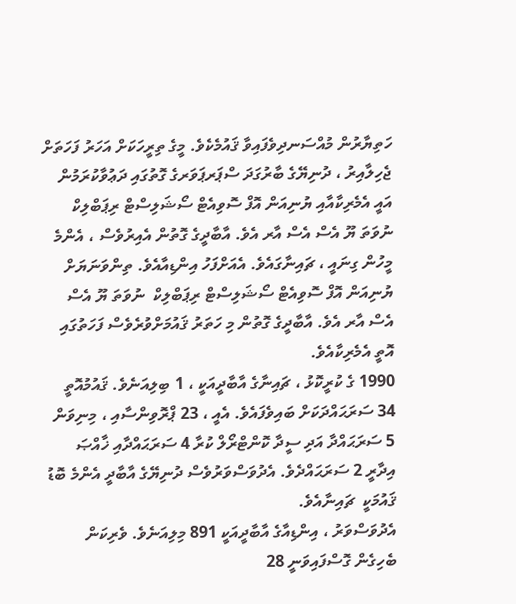ހަތިޔާރުން މުއްސަނދިވެފައިވާ ޤައުމެކެވެ. މީގެ ތިރީހަކަށް އަހަރު ފަހަތަށް ޖެހިލާއިރު ، ދުނިޔޭގެ ބާރުގަދަ ސްޕަރޕަވަރގެ ގޮތުގައި ދަޢުވާކުރަމުން އައީ އެމެރިކާއާއި ޔުނިއަން އޮފް ސޮވިއެޓް ސޯޝަލިސްޓް ރިޕަބްލިކް  ނުވަތަ ޔޫ އެސް އެސް އާރ އެވެ. އާބާދީގެ ގޮތުން އެއިރުވެސް ، އެންމެ މީހުން ގިނައީ ، ޗައިނާގައެވެ. އެއަށްފަހު އިންޑިއާއެވެ. ތިންވަނަޔަށް ޔުނިއަން އޮފް ސޮވިއެޓް ސޯޝަލިސްޓް ރިޕަބްލިކް  ނުވަތަ ޔޫ އެސް އެސް އާރ އެވެ. އާބާދީގެ ގޮތުން މި ހަތަރު ޤައުމަށްވުރެވެސް ފަހަތުގައި އޮތީ އެމެރިކާއެވެ.
1990 ގެ ކުރީކޮޅު ، ޗައިނާގެ އާބާދީއަކީ ، 1 ބިލިއަނެވެ. ޤައުމުއޮތީ 34 ސަރަޙައްދަކަށް ބައިވެފައެވެ. އެއީ ، 23 ޕްރޮވިންސާއި ، މިނިވަން 5 ސަރަޙައްދާ އަދި ސީދާ ކޮންޓްރޯލް ކުރާ 4 ސަރަޙައްދާއި ޚާއްޞަ އިދާރީ 2 ސަރަޙައްދެވެ. އެދުވަސްވަރުވެސް ދުނިޔޭގެ އާބާދީ އެންމެ ބޮޑު ޤައުމަކީ  ޗައިނާއެވެ.
އެދުވަސްވަރު ، އިންޑިއާގެ އާބާދީއަކީ 891 މިލިއަނެވެ. ވެރިކަން ބެހިގެން ގޮސްފައިވަނީ 28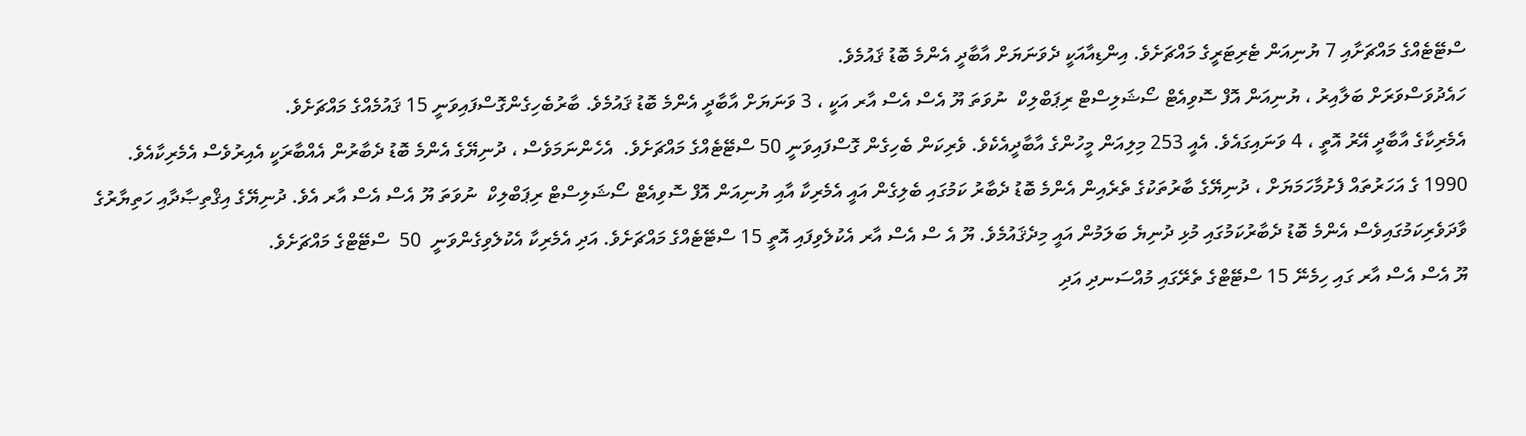ސްޓޭޓެއްގެ މައްޗަށާއި 7 ޔުނިއަން ޓެރިޓަރީގެ މައްޗަށެވެ. އިންޑިއާއަކީ ދެވަނަޔަށް އާބާދީ އެންމެ ބޮޑު ޤައުމެވެ.
ހައެދުވަސްވަރަށް ބަލާއިރު ، ޔުނިއަން އޮފް ސޮވިއެޓް ސޯޝަލިސްޓް ރިޕަބްލިކް  ނުވަތަ ޔޫ އެސް އެސް އާރ އަކީ ، 3 ވަނަޔަށް އާބާދީ އެންމެ ބޮޑު ޤައުމެވެ. ބާރުބެހިގެންގޮސްފައިވަނީ 15 ޤައުމެއްގެ މައްޗަށެވެ.
އެމެރިކާގެ އާބާދީ އޭރު އޮތީ ، 4 ވަނައިގައެވެ. އެއީ 253 މިލިއަން މީހުންގެ އާބާދީއެކެވެ. ވެރިކަން ބެހިގެން ގޮސްފައިވަނީ 50 ސްޓޭޓެއްގެ މައްޗަށެވެ.  އެހެންނަމަވެސް ، ދުނިޔޭގެ އެންމެ ބޮޑު ދެބާރުން އެއްބާރަކީ އެއިރުވެސް އެމެރިކާއެވެ.
1990 ގެ އަހަރުތައް ފެށުމާހަމަޔަށް ، ދުނިޔޭގެ ބާރުތަކުގެ ތެރެއިން އެންމެ ބޮޑު ދެބާރު ކަމުގައި ބެލިގެން އައީ އެމެރިކާ އާއި ޔުނިއަން އޮފް ސޮވިއެޓް ސޯޝަލިސްޓް ރިޕަބްލިކް  ނުވަތަ ޔޫ އެސް އެސް އާރ އެވެ. ދުނިޔޭގެ އިޤްތިޞާދާއި ހަތިޔާރުގެ ވާދަވެރިކަމުގައިވެސް އެންމެ ބޮޑު ދެބާރުކަމުގައި މުޅި ދުނިޔެ ބަލަމުން އައީ މިދެޤައުމެވެ. ޔޫ އެ ސް އެސް އާރ އެކުލެވިފައި އޮތީ 15 ސްޓޭޓެއްގެ މައްޗަށެވެ. އަދި އެމެރިކާ އެކުލެވިގެންވަނީ  50  ސްޓޭޓްގެ މައްޗަށެވެ.
ޔޫ އެސް އެސް އާރ ގައި ހިމެނޭ 15 ސްޓޭޓްގެ ތެރޭގައި މުއްސަނދި އަދި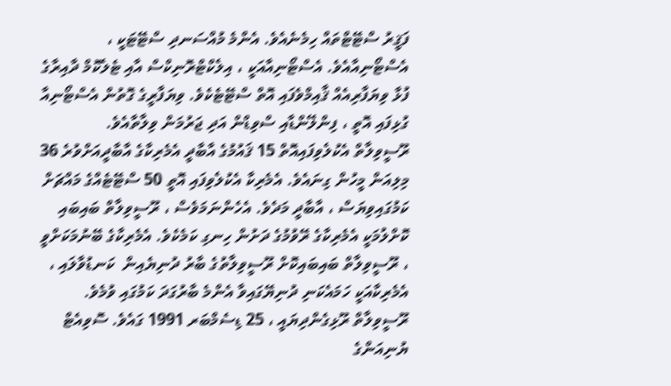ފަޤީރު ސްޓޭޓްތައް ހިމެނެއެވެ. އެންމެ މުއްސަނދި ސްޓޭޓަކީ ، އެސްޓޯނިއާއެވެ. އެސްޓޯނިއާއަކީ ، އިލެކްޓްރޮނިކްސް އާއި ޓެލެކޮމް ދާއިރާގެ ފުޅާ ވިޔަފާރިއެއް ޤާއިމްވެފައި އޮތް ސްޓޭޓެކެވެ. ވިޔަފާރީގެ ގޮތުން އެސްޓޯނިއާ ގުޅިފައި އޮތީ ، ފިންލޭންޑާއި ސްވިޑްން އަދި ޖަރުމަން ވިލާތާއެވެ.
ރޫސީވިލާތް އެކުލެވިފައިއޮތް 15 ޤައުމުގެ އާބާދީ އެމެރިކާގެ އާބާދީއަށްވުރެ 36 މިލިއަން މީހުން ގިނައެވެ. އެމެރިކާ އެކުލެވިފައި އޮތީ 50 ސްޓޭޓެއްގެ މައްޗަށް ކަމުގައިވިޔަސް ، އާބާދީ މަދެވެ. އެހެންނަމަވެސް ، ރޫސީވިލާތް ބައިބައި ކޮށްލުމަކީ އެމެރިކާގެ ރޭވުމުގެ ދަށުން ހިނގި ކަމެކެވެ. އެމެރިކާގެ ބޭނުމަކަށްވީ ، ރޫސީވިލާތް ބައިބައިކޮށް ރޫސީވިލާތުގެ ބާރު ދުނިޔެއިން  ކަނޑުވާލައި ، އެމެރިކާއަކީ ހަމައެކަނި ދުނިޔޭގައިވާ އެންމެ ބާރުގަދަ ކަމުގައި ވުމެވެ.
ރޫސީވިލާތް ރޫޅިގެންދިޔައީ ، 25 ޑިސެމްބަރ 1991 ގައެވެ. ސޮވިއެޓް ޔުނިއަންގެ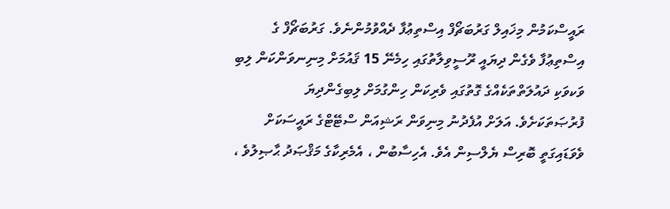ރައީސްކަމުން މިޚައިލް ގަރުބަޗޯފް އިސްތިޢުފާ ދެއްވުމުންނެވެ. ގަރުބަޗޯފް ގެ އިސްތިޢުފާ ވެގެން ދިޔައީ ރޫސީވިލާތުގައި ހިމެނޭ 15 ޤައުމަށް މިނިނވަންކަން ލިބި ވަކވަކި ދައުލަތްތަކެއްގެ ގޮތުގައި ވެރިކަން ހިންގުމަށް ލިބިގެންދިޔަ ފުރުޞަތަކަށެވެ. އަލަށް އުފެދުނު މިނިވަން ރަޝިއަން ސްޓޭޓްގެ ރައީސަކަށް ވެވަޑައިގަތީ ބޮރިސް ޔެލްސިން އެވެ. އެހިސާބުން ، އެމެރިކާގެ މަޤްޞަދު ޙާޞިލުވެ ،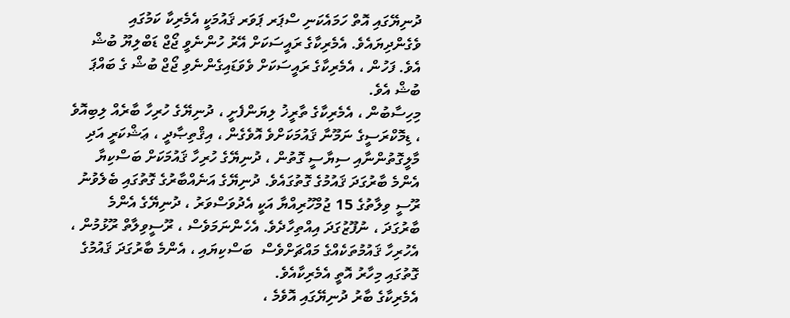ދުނިޔޭގައި އޮތް ހަމައެކަނި ސްޕަރ ޕަވަރ ޤައުމަކީ އެމެރިކާ ކަމުގައި ވެގެންދިޔައެވެ. އެމެރިކާގެ ރައީސަކަށް އޭރު ހުންނެވީ ޖޯޖް ޑަބްލިޔޫ ބުޝް އެވެ. ފަހުން ، އެމެރިކާގެ ރައީސަކަށް ވެވަޑައިގެންނެވި ޖޯޖް ބުޝް ގެ ބައްޕަ ބުޝް އެވެ.
މިހިސާބުން ، އެމެރިކާގެ ތާރީޚު ލިޔަންފެށީ ، ދުނިޔޭގެ ހުރިހާ ބާރެއް ލިބިއޮވެ ، ޑިމޮކްރަސީގެ ނަމޫނާ ޤައުމަކަށްވެ އޮވެގެން ، އިޤްތިޞާދީ ، ޢަޝްކަރީ އަދި މާލީގޮތުންނާއި ސިޔާސީ ގޮތުން ، ދުނިޔޭގެ ހުރިހާ ޤައުމަކަށް ބަސްކިޔާ އެންމެ ބާރުގަދަ ޤައުމުގެ ގޮތުގައެވެ. ދުނިޔޭގެ އަނެއްބާރުގެ ގޮތުގައި ބެލެވުނު ރޫސީ ވިލާތުގެ 15 ޖުމްހޫރިއްޔާ އަކީ އެދުވަސްވަރު ، ދުނިޔޭގެ އެންމެ ބާރުގަދަ ، ނުފޫޒުގަދަ އިއްތިހާދެވެ. އެހެންނަމަވެސް ، ރޫސީވިލާތް ރޫޅުމުން ، އެހުރިހާ ޤައުމުތަކެއްގެ މައްޗަށްވެސް  ބަސްކިޔައި ، އެންމެ ބާރުގަދަ ޤައުމުގެ ގޮތުގައި މިހާރު އޮތީ އެމެރިކާއެވެ.
އެމެރިކާގެ ބާރު ދުނިޔޭގައި އޮވެމެ ،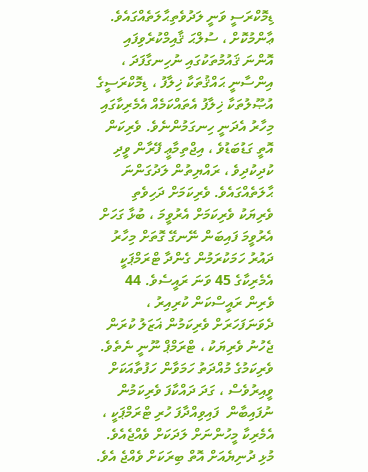ޑިމޮކްރަސީ ވަނީ ލަދުވެތިޙާލަތެއްގައެވެ. ޢާންމުކޮށް ، ސުލްޙަ ޤާއިމްކުރެވިފައި އޮންނަ ޤައުމުތަކުގައި ނުހިނގާފަދަ ، އިންސާނީ ޙައްޤުތަކާ ޚިލާފު ، ޑިމޮކްރަސީގެ އުޞޫލުތަކާ ޚިލާފު އެތައްކަމެއް އެމެރިކާގައި މިހާރު އެދަނީ ހިނގަމުންނެވެ. ވެރިކަން އޮތީ ގަޑުބަޑުވެ ، އިޖްތިމާޢީ ފޭރާން ވީދި ކުދިކުދިވެ ، ރައްޔިތުން ލަދުގަންނަ ޙާލަތެއްގައެވެ. ވެރިކަމަށް ދަހިވެތި ވެރިޔަކު ވެރިކަމަށް އެރުވީމަ ، ބުޅާ ގަހަށް އެރުވީމަ ފައިބަން ނޭނގޭ ގޮތަށް މިހާރު ދައުރު ހަމަކުރަމުން ގެންދާ ޓްރަމްޕަކީ އެމެރިކާގެ 45 ވަނަ ރައީސެވެ. 44 ވެރިން ރައީސްކަން ކުރިއިރު ، ދެވަނަފަހަރަށް ވެރިކަމުން ޣަޒަލު ކުރަން ޖެހުނު ވެރިޔަކު ، ޓްރަމްޕް ނޫނީ ނެތެވެ. ވެރިކަމުގެ މުއްދަތު ހަމަވާން ހަފުތާއަކަށް ވީއިރުވެސް ، ގަދަ ދައްކާފަ ވެރިކަމުން ނުފައިބާން  ފައިވިއްދާފަ ހުރި ޓްރަމްޕަކީ ، އެމެރިކާ މީހުންނަށް ލަދަކަށް ވެއްޖެއެވެ. މުޅި ދުނިޔެއަށް އޮތް ބިރަކަށް ވެއްޖެ އެވެ.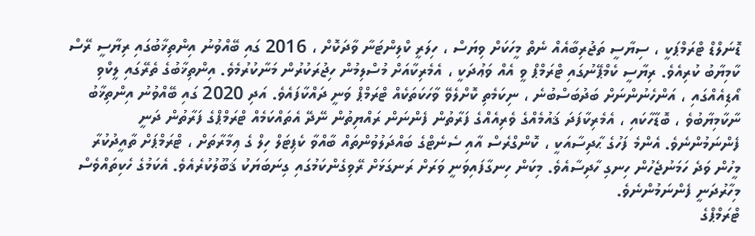ޑޮނަލްޑް ޓްރަމްޕަކީ ، ސިޔާސީ ތަޖުރިބާއެއް ނެތް މީހަކަށް ވިޔަސް ، ހިލަރީ ކްލިންޓަނާ ވާދަކޮށް ، 2016 ގައި ބޭއްވުނު އިންތިޚާބުގައި ރިޔާސީ ރޭސް ކާމިޔާބު ކުރިއެވެ. ރިޔާސީ ކެމްޕޭނުގައި ޓްރަމްޕް ވީ އެއް ވަޢުދަކީ ، އެމެރިކާއަށް މުސްލިމުން ހިޖުރަކުރުން މަނާކުރުމެވެ. އިންތިޚާބުގެ ތެރޭގައި ލީކްވި އޯޑިއެއްގައި ، އަންހެނުންނަށް ބަދުބަސްބުނެ ، ނިކަމެތި ކޮށްލެވޭ ވާހަކަތަކެއް ޓްރަމްޕް ވަނީ ދައްކާފައެވެ. އަދި 2020 ގައި ބޭއްވުނު އިންތިޚާބު ނާކާމިޔާބުވެ ، ބޮޑާހާކައި ، އެމެރިކާފަދަ ޤައުމެއްގެ ވެރިއެއްގެ ފަރާތުން ފެންނަން ރައްޔިތުން ނޭދޭ އެތައްކަމެއް ޓްރަމްޕްގެ ފަރާތުން ދަނީ ފެންނަމުންނެވެ. އެންމެ ފަހުގެ ޙާދިސާއަކީ ، ކޮންގްރެސް އާއި ސެނެޓްގެ ބައްދަލުވުންތައް ބާއްވާ ކެޕިޓަލް ހިލް ގެ ޢިމާރާތަށް ، ޓްރަމްޕަށް ތާއީދުކުރާ މީހުން ވަދެ ހަމަނުޖެހުން ހިނގި ހާދިސާއެވެ. މިކަން ހިނގާފައިވަނީ ވަރަށް ރަނގަޅަށް ރޭވިގެންކަމުގައި ގިނަބަޔަކު ޤަބޫލުކުރެއެވެ. އެކަމުގެ ހެކިތައްވެސް މިހާރުދަނީ ފެންނަމުންނެވެ.
ޓްރަމްޕްގެ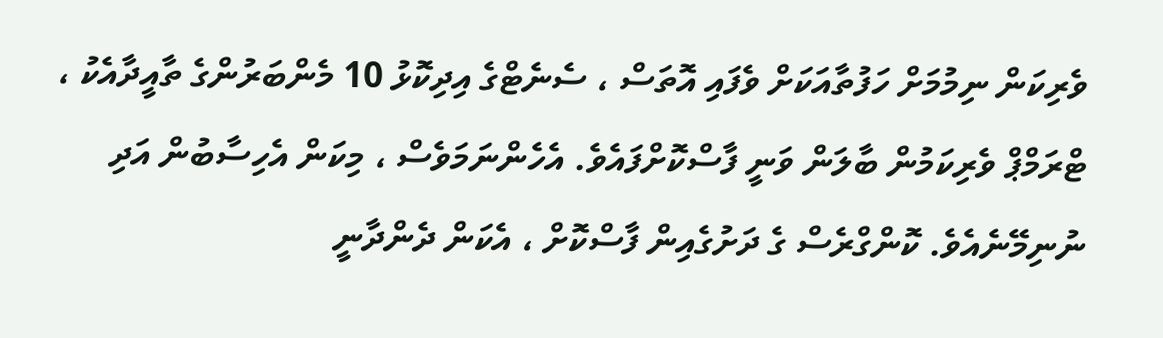ވެރިކަން ނިމުމަށް ހަފުތާއަކަށް ވެފައި އޮތަސް ، ސެނެޓްގެ އިދިކޮޅު 10 މެންބަރުންގެ ތާއީދާއެކު ، ޓްރަމްޕް ވެރިކަމުން ބާލަން ވަނީ ފާސްކޮށްފައެވެ. އެހެންނަމަވެސް ، މިކަން އެހިސާބުން އަދި ނުނިމޭނެއެވެ. ކޮންގްރެސް ގެ ދަށުގެއިން ފާސްކޮށް ، އެކަން ދެންދާނީ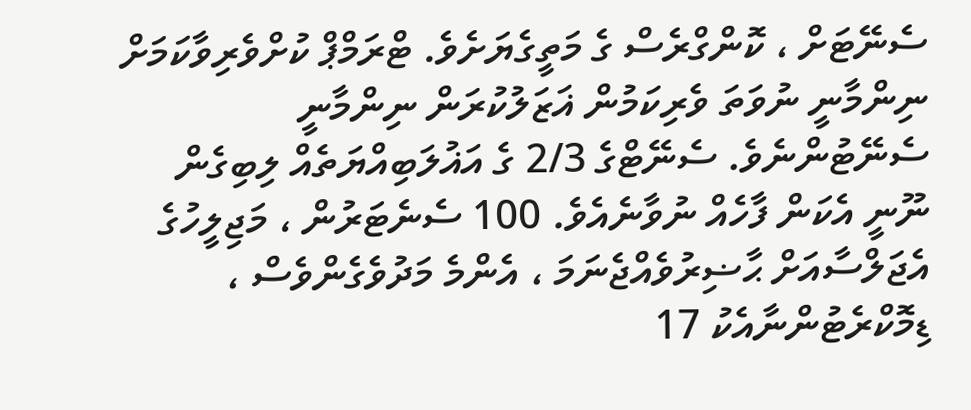ސެނޭޓަށް ، ކޮންގްރެސް ގެ މަތީގެޔަށެވެ. ޓްރަމްޕް ކުށްވެރިވާކަމަށް ނިންމާނީ ނުވަތަ ވެރިކަމުން ޣަޒަލުކުރަން ނިންމާނީ ސެނޭޓުންނެވެ. ސެނޭޓްގެ 2/3 ގެ އަޣުލަބިއްޔަތެއް ލިބިގެން ނޫނީ އެކަން ފާހެއް ނުވާނެއެވެ. 100 ސެނެޓަރުން ، މަޖިލީހުގެ އެޖަލްސާއަށް ޙާޟިރުވެއްޖެނަމަ ، އެންމެ މަދުވެގެންވެސް ، ޑިމޮކްރެޓުންނާއެކު 17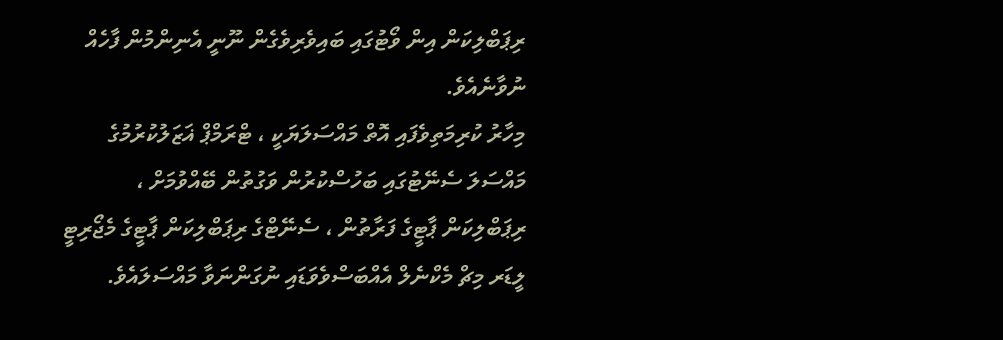ރިޕަބްލިކަން އިން ވޯޓުގައި ބައިވެރިވެގެން ނޫނީ އެނިންމުން ފާހެއް ނުވާނެއެވެ.
މިހާރު ކުރިމަތިވެފައި އޮތް މައްސަލަޔަކީ ، ޓްރަމްޕް ޣަޒަލުކުރުމުގެ މައްސަލަ ސެނޭޓުގައި ބަހުސްކުރުން ވަގުތުން ބޭއްވުމަށް ، ރިޕަބްލިކަން ޕާޓީގެ ފަރާތުން ، ސެނޭޓްގެ ރިޕަބްލިކަން ޕާޓީގެ މެޖޯރިޓީ ލީޑަރ މިޗް މެކްނެލް އެއްބަސްވެވަޑައި ނުގަންނަވާ މައްސަލައެވެ.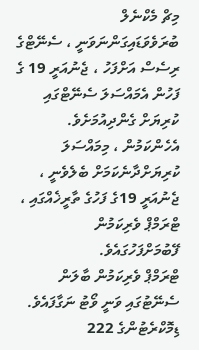މިޗް މެކްނެލް ބުރަވެވަޑައިގަންނަވަނީ ، ސެނޭޓްގެ ރިސެސް އަށްފަހު ، ޖެނުއަރީ 19 ގެ ފަހުން އެމައްސަލަ ސެނޭޓްގައި ކުރިޔަށް ގެންދިއުމަށެވެ. އެހެންކަމުން ، މިމައްސަލަ ކުރިޔަށްދާނެކަމަށް ބެލެވެނީ ، ޖެނުއަރީ 19ގެ ފަހުގެ ތާރީޚެއްގައި ، ޓްރަމްޕް ވެރިކަމުން ފޭބުމަށްފަހުގައެވެ.
ޓްރަމްޕް ވެރިކަމުން ބާލަން ސެނޭޓުގައި ވަނީ ވޯޓު ނަގާފައެވެ. ޑިމޮކްރެޓުންގެ 222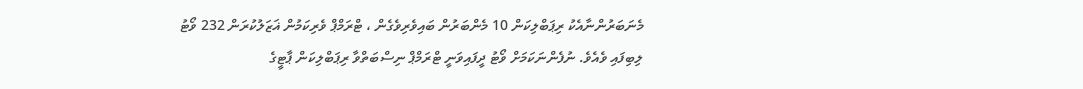މެނަބަރުންނާއެކު ރިޕަބްލިކަން 10 މެންބަރުން ބައިވެރިވެގެން ، ޓްރަމްޕް ވެރިކަމުން ޣަޒަލުކުރަން 232 ވޯޓު ލިބިފައި ވެއެވެ. ނުފެންނަކަމަށް ވޯޓު ދީފައިވަނީ ޓްރަމްޕް ނިސްބަތްވާ ރިޕަބްލިކަން ޕާޓީގެ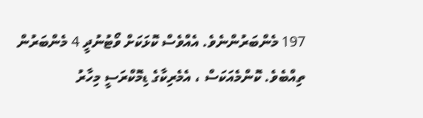197 މެންބަރުންނެވެ. އެއްވެސް ކޮޅަކަށް ވޯޓުނުދީ 4 މެންބަރުން ތިއްބެވެ. ކޮންމެއަކަސް ، އެމެރިކާގެ ޑިމޮކްރަސީ މިހާރު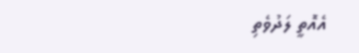އެއޮތީ ލަދުވެތި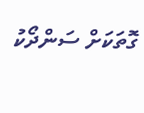ގޮތަކަށް ސަންދޯކު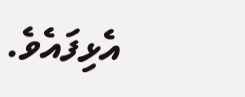އެޅިފައެވެ.